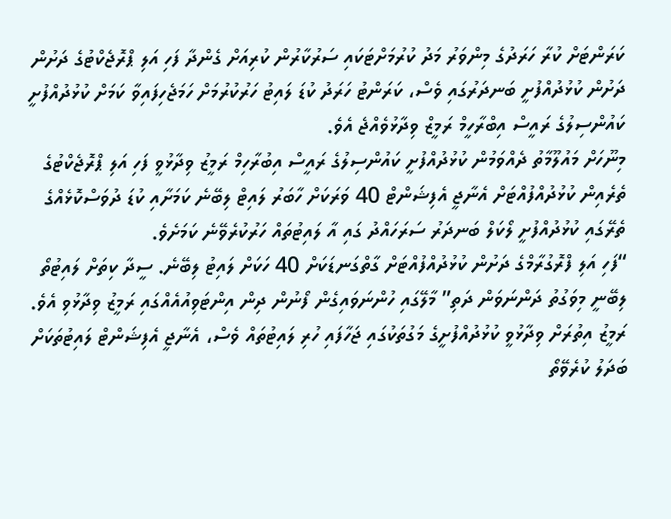ކަރަންޓަށް ކުރާ ހަރަދުގެ މިންވަރު މަދު ކުރުމަށްޓަކައި ސަރުކާރުން ކުރިއަށް ގެންދާ ފަހި އަލި ޕްރޮޖެކްޓުގެ ދަށުން ދަށުން ކުޅުދުއްފުށީ ބަނދަރުގައި ވެސް، ކަރަންޓު ހަރަދު ކުޑަ ލައިޓު ހަރުކުރުމަށް ހަމަޖެހިފައިވާ ކަމަށް ކުޅުދުއްފުށީ ކައުންސިލުގެ ރައީސް އިބްރާހީމް ރަމީޒް ވިދާޅުވެއްޖެ އެވެ.
މިނޫހަށް މައުލޫމާތު ދެއްވަމުން ކުޅުދުއްފުށީ ކައުންސިލުގެ ރައީސް އިބުރާހިމް ރަމީޒު ވިދާޅުވީ ފަހި އަލި ޕްރޮޖެކްޓުގެ ތެރެއިން ކުޅުދުއްފުއްޓަށް އެނާޖީ އެފިޝަންޓް 40 ވަރަކަށް ހާބަރު ލައިޓް ލިބޭނެ ކަމަށާއި ކުޑަ ދުވަސްކޮޅެއްގެ ތެރޭގައި ކުޅުދުއްފުށީ ލޯކަލް ބަނދަރު ސަރަހައްދު ގައި އާ ލައިޓުތައް ހަރުކުރެވޭނެ ކަމަށެވެ.
“ފަހި އަލި ފްރޮގުރާމްގެ ދަށުން ކުޅުދުއްފުއްޓަށް ގާތްގަނޑަކަށް 40 ހަކަށް ލައިޓު ލިބޭނެ. ސީދާ ކިތަށް ލައިޓުތޯ ލިބޭނީ މިވަގުތު ދަންނަވަން ދަތި” މާލޭގައި ހުންނަވައިގެން ފޯނުން ދިން އިންޓަވިއުއެއްގައި ރަމީޒު ވިދާޅުވި އެވެ.
ރަމީޒު އިތުރަށް ވިދާޅުވީ ކުޅުދުއްފުށީގެ މަގުތަކުގައި ޖަހާފައި ހުރި ލައިޓުތައް ވެސް، އެނާޖީ އެފިޝަންޓް ލައިޓުތަކަށް ބަދަލު ކުރެވޭތޯ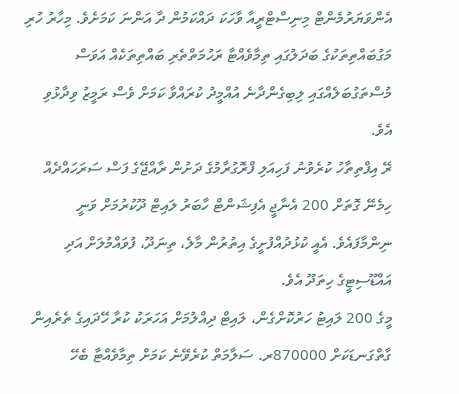އެންވަޔަރުމެންޓް މިނިސްޓްރީއާ ވާހަކަ ދައްކަމުން ދާ އަންނަ ކަމަށެވެ. މިހާރު ހުރި މަގުބައްތިތަކުގެ ބަދަލުގައި ތިމާވެއްޓާ ރަހުމަތްތެރި ބައްތިތަކެއް އަވަސް މުސްތަގުބަލެއްގައި ލިބިގެންދާނެ އުއްމީދު ކުރައްވާ ކަމަށް ވެސް ރަމީޒު ވިދާޅުވި އެވެ.
ރޭ އިފްތިތާހު ކުރެވުނު ފަހިއަލި ފްރޮގުރާމުގެ ދަށުން ރާއްޖޭގެ ފަސް ސަރަހައްދެއް ހިމެނޭ ގޮތަށް 200 އެނާޖީ އެފިޝަންޓް ހާބަރު ލައިޓް ދޫކުރުމަށް ވަނީ ނިންމާފައެވެ. އެއީ ކުޅުދުއްފުށީގެ އިތުރުން މާލެ، ތިނަދޫ، ފުވައްމުލަށް އަދި އައްޑޫސިޓީގެ ހިތަދޫ އެވެ.
މީގެ 200 ލައިޓު ހަރުކޮށްގެން، ލައިޓް ދިއްލުމަށް އަހަރަކު ކުރާ ހޭދައިގެ ތެރެއިން ގާތްގަނޑަކަށް 870000ރ. ސަލާމަތް ކުރެވޭނެ ކަމަށް ތިމާވެއްޓާ ބެހޭ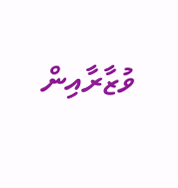ވުޒާރާއިން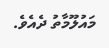މައުލޫމާތު ދެއެވެ.